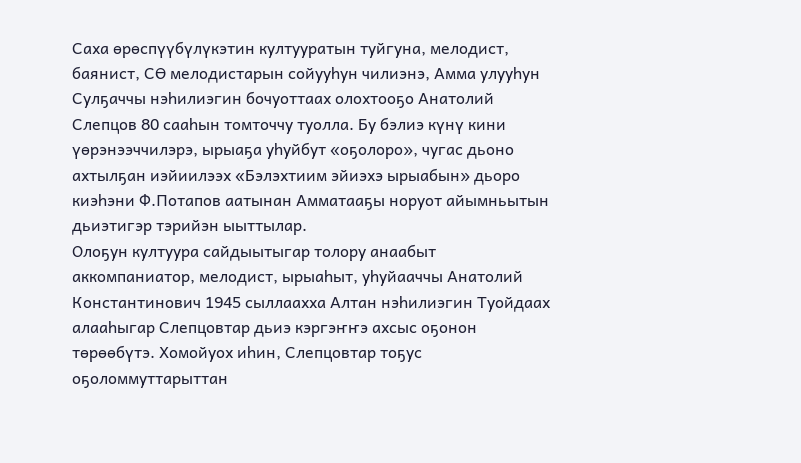Саха өрөспүүбүлүкэтин култууратын туйгуна, мелодист, баянист, СӨ мелодистарын сойууһун чилиэнэ, Амма улууһун Сулҕаччы нэһилиэгин бочуоттаах олохтооҕо Анатолий Слепцов 80 сааһын томточчу туолла. Бу бэлиэ күнү кини үөрэнээччилэрэ, ырыаҕа уһуйбут «оҕолоро», чугас дьоно ахтылҕан иэйиилээх «Бэлэхтиим эйиэхэ ырыабын» дьоро киэһэни Ф.Потапов аатынан Амматааҕы норуот айымньытын дьиэтигэр тэрийэн ыыттылар.
Олоҕун култуура сайдыытыгар толору анаабыт аккомпаниатор, мелодист, ырыаһыт, уһуйааччы Анатолий Константинович 1945 сыллаахха Алтан нэһилиэгин Туойдаах алааһыгар Слепцовтар дьиэ кэргэҥҥэ ахсыс оҕонон төрөөбүтэ. Хомойуох иһин, Слепцовтар тоҕус оҕоломмуттарыттан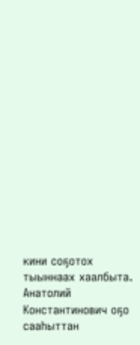кини соҕотох тыыннаах хаалбыта.
Анатолий Константинович оҕо сааһыттан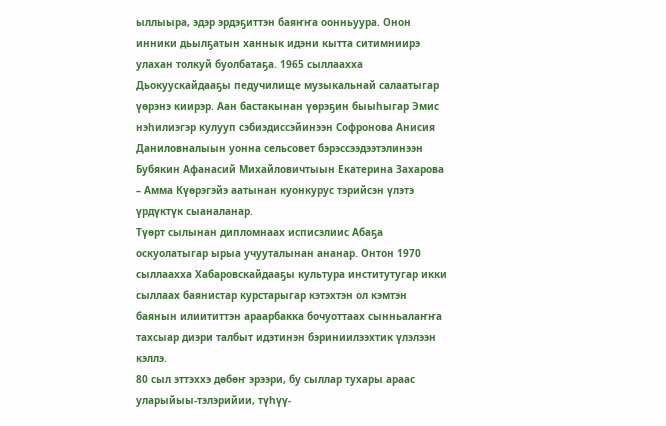ыллыыра, эдэр эрдэҕиттэн баяҥҥа оонньуура. Онон инники дьылҕатын ханнык идэни кытта ситимниирэ улахан толкуй буолбатаҕа. 1965 сыллаахха Дьокуускайдааҕы педучилище музыкальнай салаатыгар үөрэнэ киирэр. Аан бастакынан үөрэҕин быыһыгар Эмис нэһилиэгэр кулууп сэбиэдиссэйинээн Софронова Анисия Даниловналыын уонна сельсовет бэрэссээдээтэлинээн Бубякин Афанасий Михайловичтыын Екатерина Захарова – Амма Күөрэгэйэ аатынан куонкурус тэрийсэн үлэтэ үрдүктүк сыаналанар.
Түөрт сылынан дипломнаах исписэлиис Абаҕа оскуолатыгар ырыа учууталынан ананар. Онтон 1970 сыллаахха Хабаровскайдааҕы культура институтугар икки сыллаах баянистар курстарыгар кэтэхтэн ол кэмтэн баянын илиититтэн араарбакка бочуоттаах сынньалаҥҥа тахсыар диэри талбыт идэтинэн бэриниилээхтик үлэлээн кэллэ.
80 сыл эттэххэ дөбөҥ эрээри, бу сыллар тухары араас уларыйыы-тэлэрийии, түһүү-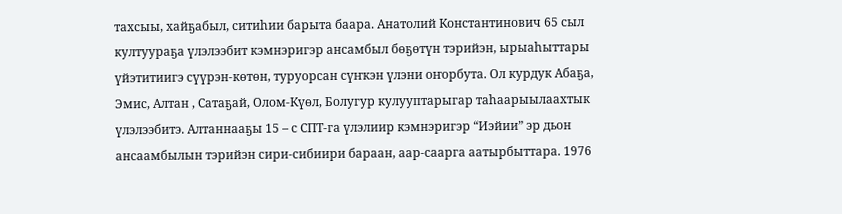тахсыы, хайҕабыл, ситиһии барыта баара. Анатолий Константинович 65 сыл култуураҕа үлэлээбит кэмнэригэр ансамбыл бөҕөтүн тэрийэн, ырыаһыттары үйэтитиигэ сүүрэн-көтөн, туруорсан сүҥкэн үлэни оҥорбута. Ол курдук Абаҕа, Эмис, Алтан , Сатаҕай, Олом-Күөл, Болугур кулууптарыгар таһаарыылаахтык үлэлээбитэ. Алтаннааҕы 15 – с СПТ-га үлэлиир кэмнэригэр “Иэйии” эр дьон ансаамбылын тэрийэн сири-сибиири бараан, аар-саарга аатырбыттара. 1976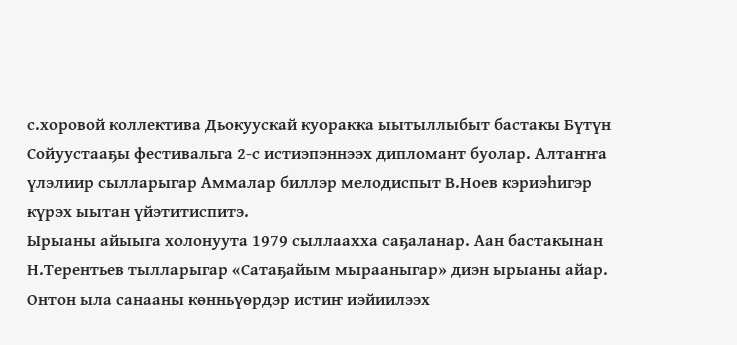с.хоровой коллектива Дьокуускай куоракка ыытыллыбыт бастакы Бүтүн Сойуустааҕы фестивальга 2-с истиэпэннээх дипломант буолар. Алтаҥҥа үлэлиир сылларыгар Аммалар биллэр мелодиспыт В.Ноев кэриэһигэр күрэх ыытан үйэтитиспитэ.
Ырыаны айыыга холонуута 1979 сыллаахха саҕаланар. Аан бастакынан Н.Терентьев тылларыгар «Сатаҕайым мырааныгар» диэн ырыаны айар. Онтон ыла санааны көнньүөрдэр истиҥ иэйиилээх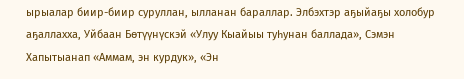ырыалар биир-биир суруллан, ылланан бараллар. Элбэхтэр аҕыйаҕы холобур аҕаллахха, Уйбаан Бөтүүнүскэй «Улуу Кыайыы туһунан баллада», Сэмэн Хапытыанап «Аммам, эн курдук», «Эн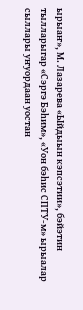ырыаҥ», М. Лазарева «Ыйдыын кэпсэтии», бэйэтин тылларыгар «Сэргэ Бэһим», «Уон бэһис СПТУ-м» ырыалар сыллары уҥуордаан уостан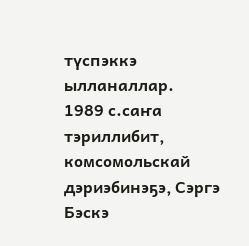түспэккэ ылланаллар.
1989 с.саҥа тэриллибит, комсомольскай дэриэбинэҕэ, Сэргэ Бэскэ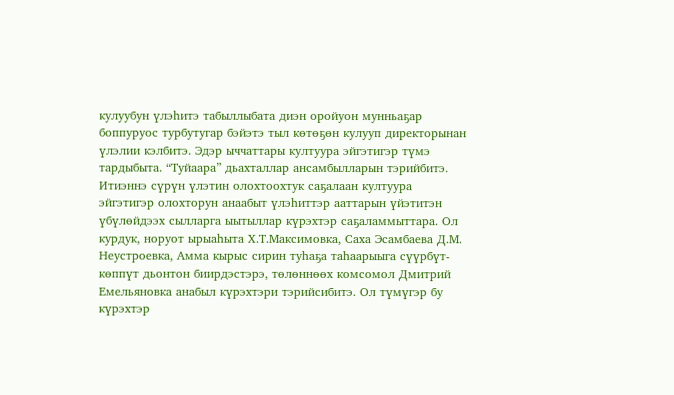кулуубун үлэһитэ табыллыбата диэн оройуон мунньаҕар боппуруос турбутугар бэйэтэ тыл көтөҕөн кулууп директорынан үлэлии кэлбитэ. Эдэр ыччаттары култуура эйгэтигэр түмэ тардыбыта. “Туйаара” дьахталлар ансамбылларын тэрийбитэ. Итиэннэ сүрүн үлэтин олохтоохтук саҕалаан култуура эйгэтигэр олохторун анаабыт үлэһиттэр ааттарын үйэтитэн үбүлөйдээх сылларга ыытыллар күрэхтэр саҕаламмыттара. Ол курдук, норуот ырыаһыта Х.Т.Максимовка, Саха Эсамбаева Д.М. Неустроевка, Амма кырыс сирин туһаҕа таһаарыыга сүүрбүт-көппүт дьонтон биирдэстэрэ, төлөннөөх комсомол Дмитрий Емельяновка анабыл күрэхтэри тэрийсибитэ. Ол түмүгэр бу күрэхтэр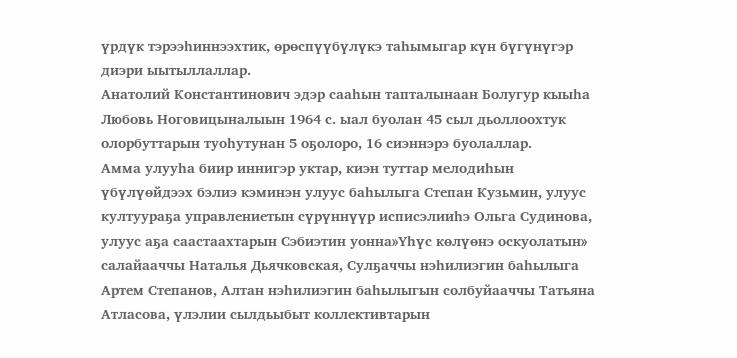үрдүк тэрээһиннээхтик, өрөспүүбүлүкэ таһымыгар күн бүгүнүгэр диэри ыытыллаллар.
Анатолий Константинович эдэр сааһын тапталынаан Болугур кыыһа Любовь Ноговицыналыын 1964 с. ыал буолан 45 сыл дьоллоохтук олорбуттарын туоһутунан 5 оҕолоро, 16 сиэннэрэ буолаллар.
Амма улууһа биир иннигэр уктар, киэн туттар мелодиһын үбүлүөйдээх бэлиэ кэминэн улуус баһылыга Степан Кузьмин, улуус култуураҕа управлениетын сүрүннүүр исписэлииһэ Ольга Судинова, улуус аҕа саастаахтарын Сэбиэтин уонна»Үһүс көлүөнэ оскуолатын» салайааччы Наталья Дьячковская, Сулҕаччы нэһилиэгин баһылыга Артем Степанов, Алтан нэһилиэгин баһылыгын солбуйааччы Татьяна Атласова, үлэлии сылдьыбыт коллективтарын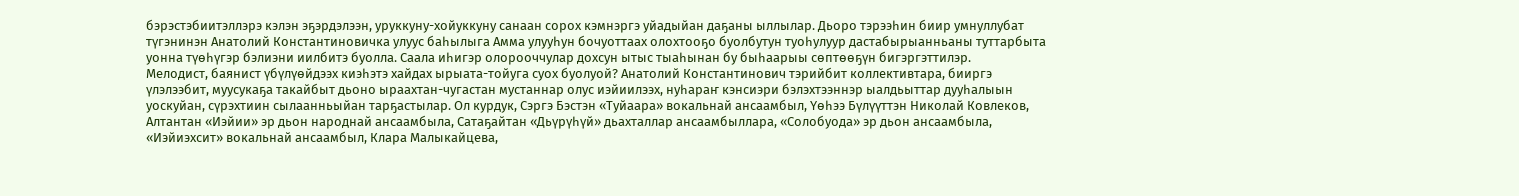бэрэстэбиитэллэрэ кэлэн эҕэрдэлээн, уруккуну-хойуккуну санаан сорох кэмнэргэ уйадыйан даҕаны ыллылар. Дьоро тэрээһин биир умнуллубат түгэнинэн Анатолий Константиновичка улуус баһылыга Амма улууһун бочуоттаах олохтооҕо буолбутун туоһулуур дастабырыанньаны туттарбыта уонна түөһүгэр бэлиэни иилбитэ буолла. Саала иһигэр олорооччулар дохсун ытыс тыаһынан бу быһаарыы сөптөөҕүн бигэргэттилэр.
Мелодист, баянист үбүлүөйдээх киэһэтэ хайдах ырыата-тойуга суох буолуой? Анатолий Константинович тэрийбит коллективтара, бииргэ үлэлээбит, муусукаҕа такайбыт дьоно ыраахтан-чугастан мустаннар олус иэйиилээх, нуһараҥ кэнсиэри бэлэхтээннэр ыалдьыттар дууһалыын уоскуйан, сүрэхтиин сылаанньыйан тарҕастылар. Ол курдук, Сэргэ Бэстэн «Туйаара» вокальнай ансаамбыл, Үөһээ Бүлүүттэн Николай Ковлеков, Алтантан «Иэйии» эр дьон народнай ансаамбыла, Сатаҕайтан «Дьүрүһүй» дьахталлар ансаамбыллара, «Солобуода» эр дьон ансаамбыла, «Иэйиэхсит» вокальнай ансаамбыл, Клара Малыкайцева,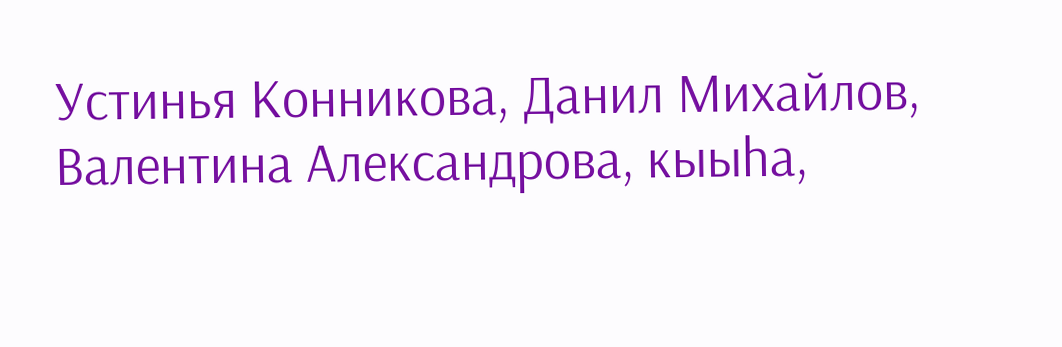Устинья Конникова, Данил Михайлов, Валентина Александрова, кыыһа,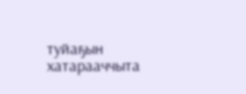туйаҕын хатарааччыта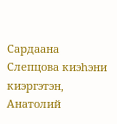Сардаана Слепцова киэһэни киэргэтэн, Анатолий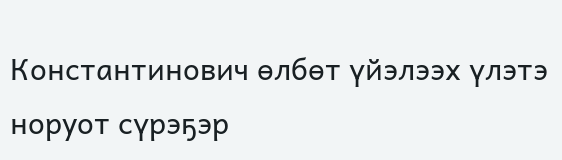Константинович өлбөт үйэлээх үлэтэ норуот сүрэҕэр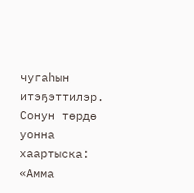чугаһын итэҕэттилэр.
Сонун төрдө уонна хаартыска: «Амма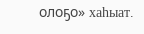олоҕо» хаһыат.